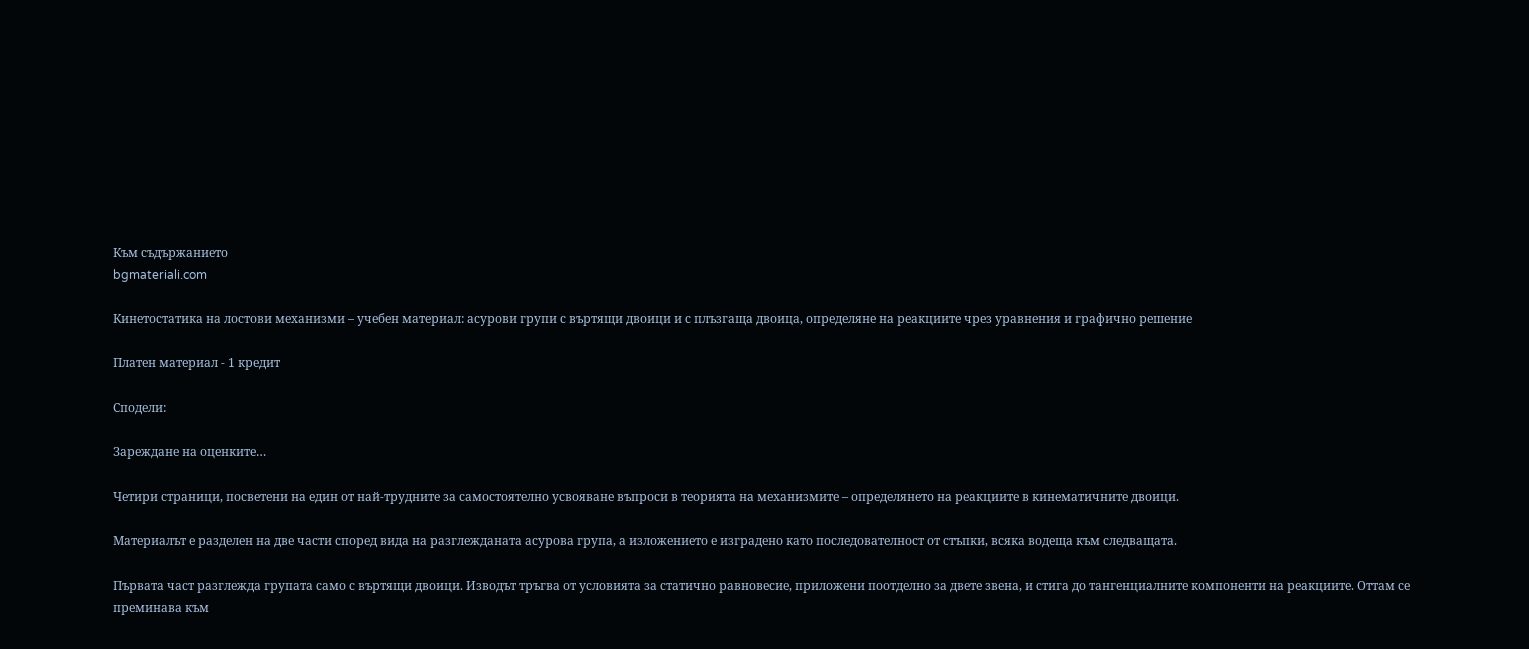Към съдържанието
bgmateriali.com

Кинетостатика на лостови механизми – учебен материал: асурови групи с въртящи двоици и с плъзгаща двоица, определяне на реакциите чрез уравнения и графично решение

Платен материал - 1 кредит

Сподели:

Зареждане на оценките…

Четири страници, посветени на един от най-трудните за самостоятелно усвояване въпроси в теорията на механизмите – определянето на реакциите в кинематичните двоици.

Материалът е разделен на две части според вида на разглежданата асурова група, а изложението е изградено като последователност от стъпки, всяка водеща към следващата.

Първата част разглежда групата само с въртящи двоици. Изводът тръгва от условията за статично равновесие, приложени поотделно за двете звена, и стига до тангенциалните компоненти на реакциите. Оттам се преминава към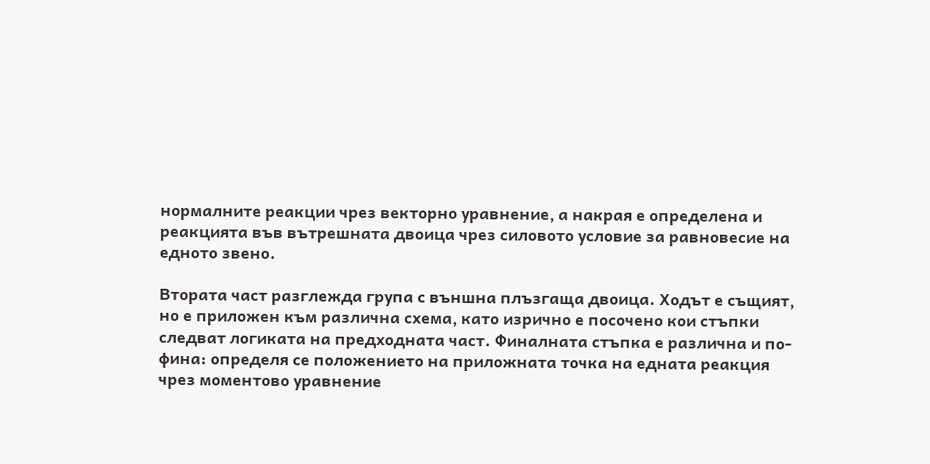нормалните реакции чрез векторно уравнение, а накрая е определена и реакцията във вътрешната двоица чрез силовото условие за равновесие на едното звено.

Втората част разглежда група с външна плъзгаща двоица. Ходът е същият, но е приложен към различна схема, като изрично е посочено кои стъпки следват логиката на предходната част. Финалната стъпка е различна и по-фина: определя се положението на приложната точка на едната реакция чрез моментово уравнение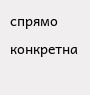спрямо конкретна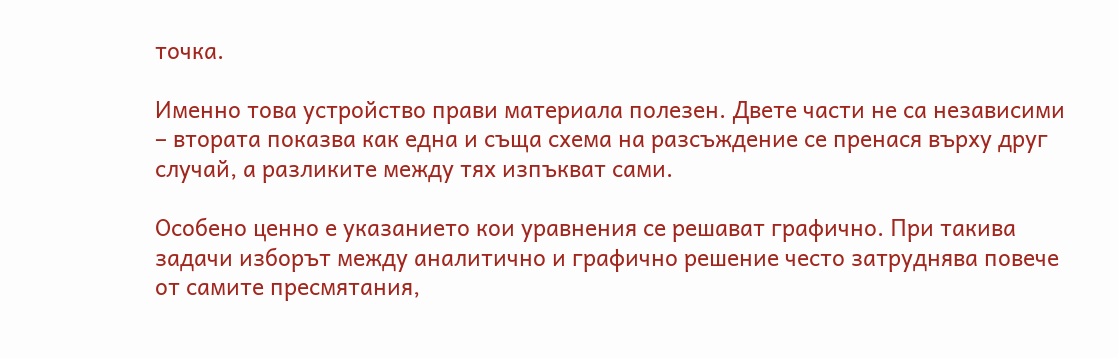точка.

Именно това устройство прави материала полезен. Двете части не са независими – втората показва как една и съща схема на разсъждение се пренася върху друг случай, а разликите между тях изпъкват сами.

Особено ценно е указанието кои уравнения се решават графично. При такива задачи изборът между аналитично и графично решение често затруднява повече от самите пресмятания,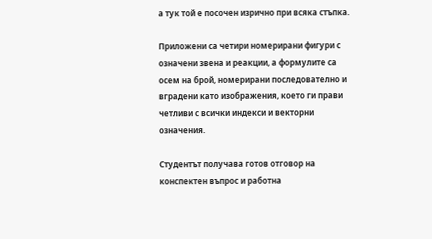а тук той е посочен изрично при всяка стъпка.

Приложени са четири номерирани фигури с означени звена и реакции, а формулите са осем на брой, номерирани последователно и вградени като изображения, което ги прави четливи с всички индекси и векторни означения.

Студентът получава готов отговор на конспектен въпрос и работна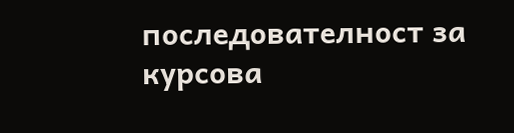последователност за курсова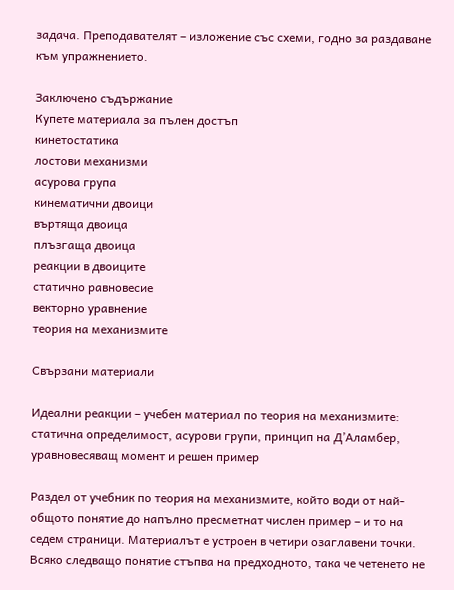задача. Преподавателят – изложение със схеми, годно за раздаване към упражнението.

Заключено съдържание
Купете материала за пълен достъп
кинетостатика
лостови механизми
асурова група
кинематични двоици
въртяща двоица
плъзгаща двоица
реакции в двоиците
статично равновесие
векторно уравнение
теория на механизмите

Свързани материали

Идеални реакции – учебен материал по теория на механизмите: статична определимост, асурови групи, принцип на Д’Аламбер, уравновесяващ момент и решен пример

Раздел от учебник по теория на механизмите, който води от най-общото понятие до напълно пресметнат числен пример – и то на седем страници. Материалът е устроен в четири озаглавени точки. Всяко следващо понятие стъпва на предходното, така че четенето не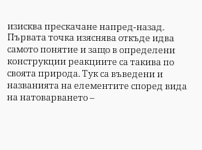изисква прескачане напред-назад. Първата точка изяснява откъде идва самото понятие и защо в определени конструкции реакциите са такива по своята природа. Тук са въведени и названията на елементите според вида на натоварването –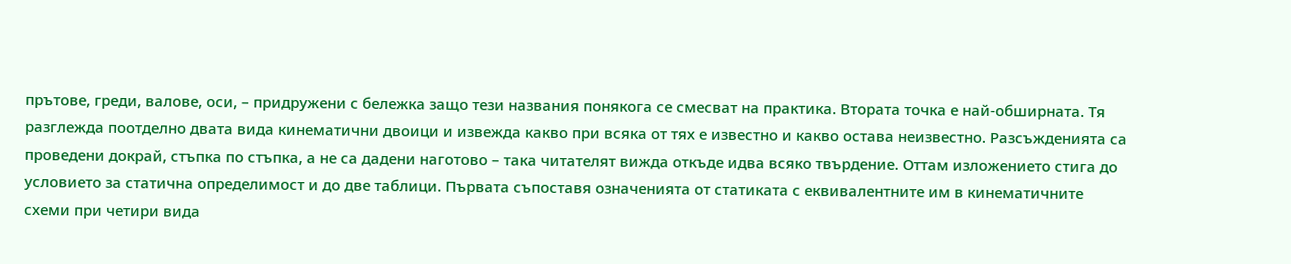прътове, греди, валове, оси, – придружени с бележка защо тези названия понякога се смесват на практика. Втората точка е най-обширната. Тя разглежда поотделно двата вида кинематични двоици и извежда какво при всяка от тях е известно и какво остава неизвестно. Разсъжденията са проведени докрай, стъпка по стъпка, а не са дадени наготово – така читателят вижда откъде идва всяко твърдение. Оттам изложението стига до условието за статична определимост и до две таблици. Първата съпоставя означенията от статиката с еквивалентните им в кинематичните схеми при четири вида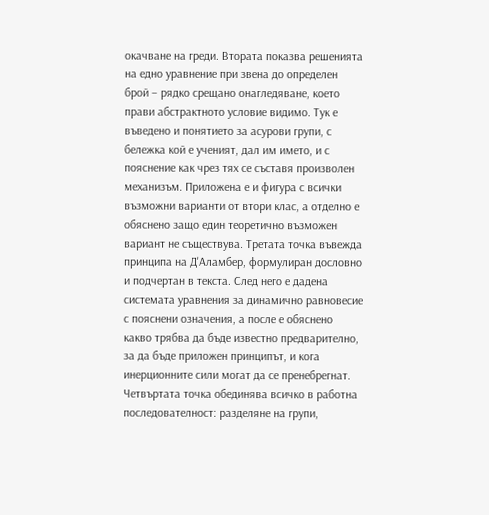окачване на греди. Втората показва решенията на едно уравнение при звена до определен брой – рядко срещано онагледяване, което прави абстрактното условие видимо. Тук е въведено и понятието за асурови групи, с бележка кой е ученият, дал им името, и с пояснение как чрез тях се съставя произволен механизъм. Приложена е и фигура с всички възможни варианти от втори клас, а отделно е обяснено защо един теоретично възможен вариант не съществува. Третата точка въвежда принципа на Д'Аламбер, формулиран дословно и подчертан в текста. След него е дадена системата уравнения за динамично равновесие с пояснени означения, а после е обяснено какво трябва да бъде известно предварително, за да бъде приложен принципът, и кога инерционните сили могат да се пренебрегнат. Четвъртата точка обединява всичко в работна последователност: разделяне на групи,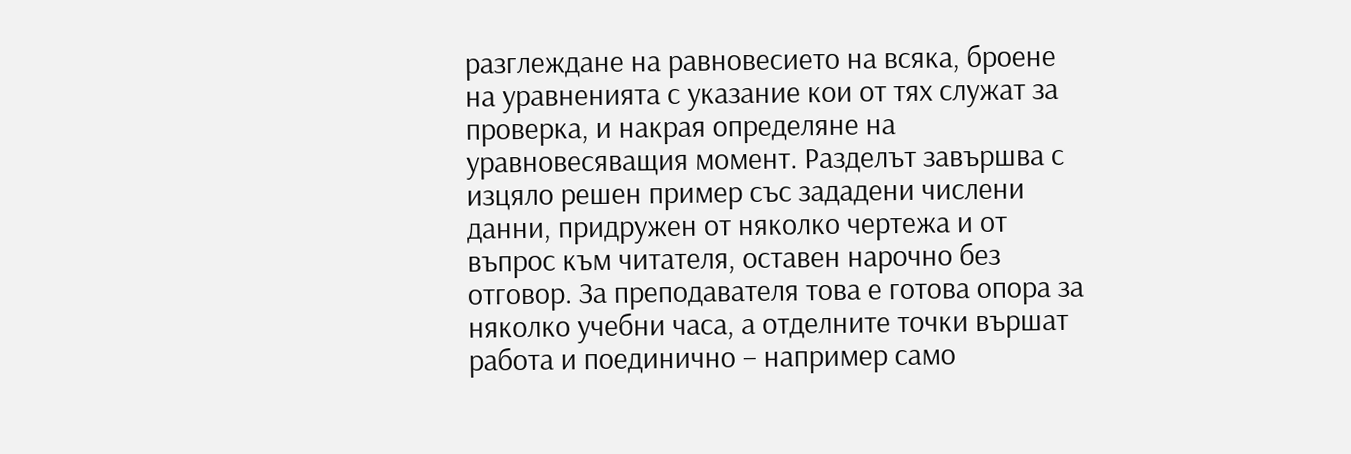разглеждане на равновесието на всяка, броене на уравненията с указание кои от тях служат за проверка, и накрая определяне на уравновесяващия момент. Разделът завършва с изцяло решен пример със зададени числени данни, придружен от няколко чертежа и от въпрос към читателя, оставен нарочно без отговор. За преподавателя това е готова опора за няколко учебни часа, а отделните точки вършат работа и поединично – например само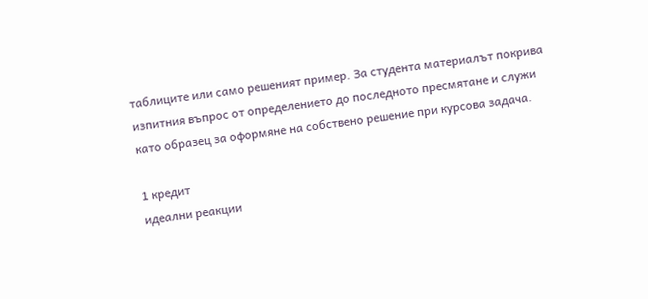таблиците или само решеният пример. За студента материалът покрива изпитния въпрос от определението до последното пресмятане и служи като образец за оформяне на собствено решение при курсова задача.

1 кредит
идеални реакции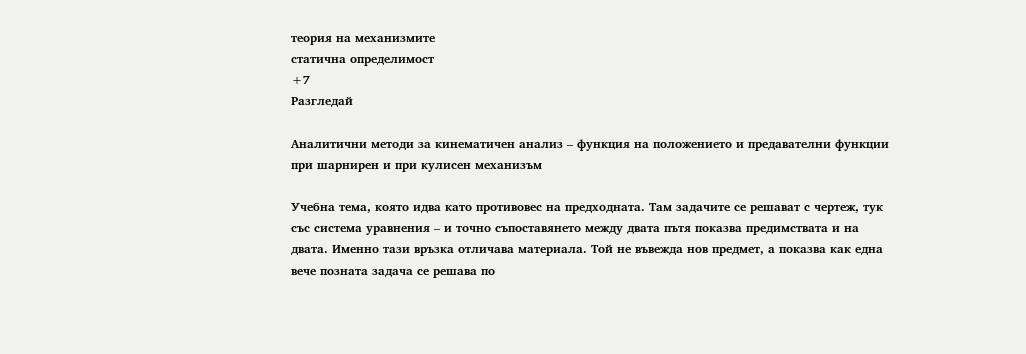теория на механизмите
статична определимост
+7
Разгледай

Аналитични методи за кинематичен анализ – функция на положението и предавателни функции при шарнирен и при кулисен механизъм

Учебна тема, която идва като противовес на предходната. Там задачите се решават с чертеж, тук със система уравнения – и точно съпоставянето между двата пътя показва предимствата и на двата. Именно тази връзка отличава материала. Той не въвежда нов предмет, а показва как една вече позната задача се решава по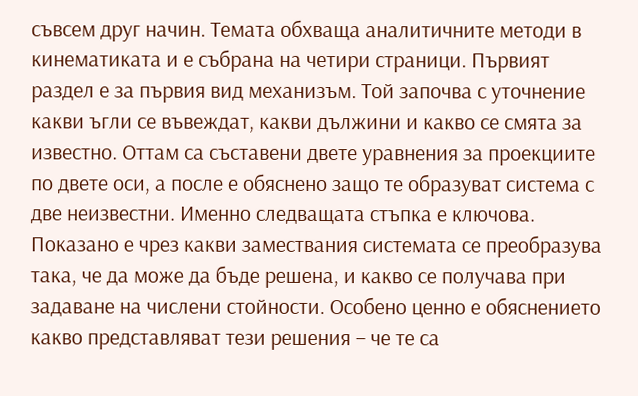съвсем друг начин. Темата обхваща аналитичните методи в кинематиката и е събрана на четири страници. Първият раздел е за първия вид механизъм. Той започва с уточнение какви ъгли се въвеждат, какви дължини и какво се смята за известно. Оттам са съставени двете уравнения за проекциите по двете оси, а после е обяснено защо те образуват система с две неизвестни. Именно следващата стъпка е ключова. Показано е чрез какви замествания системата се преобразува така, че да може да бъде решена, и какво се получава при задаване на числени стойности. Особено ценно е обяснението какво представляват тези решения – че те са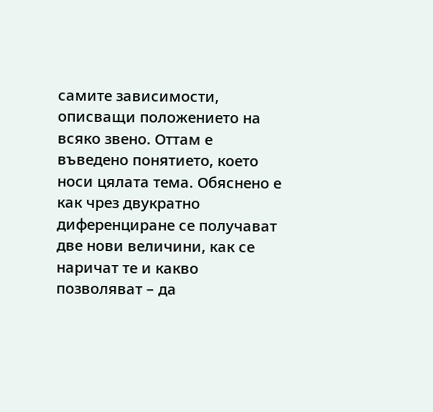самите зависимости, описващи положението на всяко звено. Оттам е въведено понятието, което носи цялата тема. Обяснено е как чрез двукратно диференциране се получават две нови величини, как се наричат те и какво позволяват – да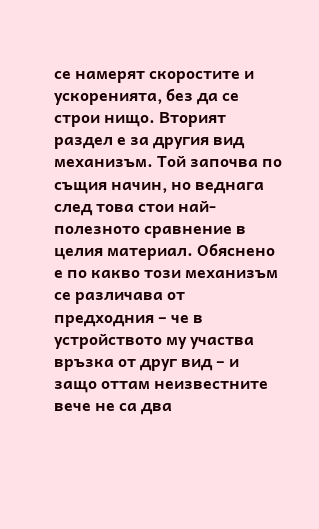се намерят скоростите и ускоренията, без да се строи нищо. Вторият раздел е за другия вид механизъм. Той започва по същия начин, но веднага след това стои най-полезното сравнение в целия материал. Обяснено е по какво този механизъм се различава от предходния – че в устройството му участва връзка от друг вид – и защо оттам неизвестните вече не са два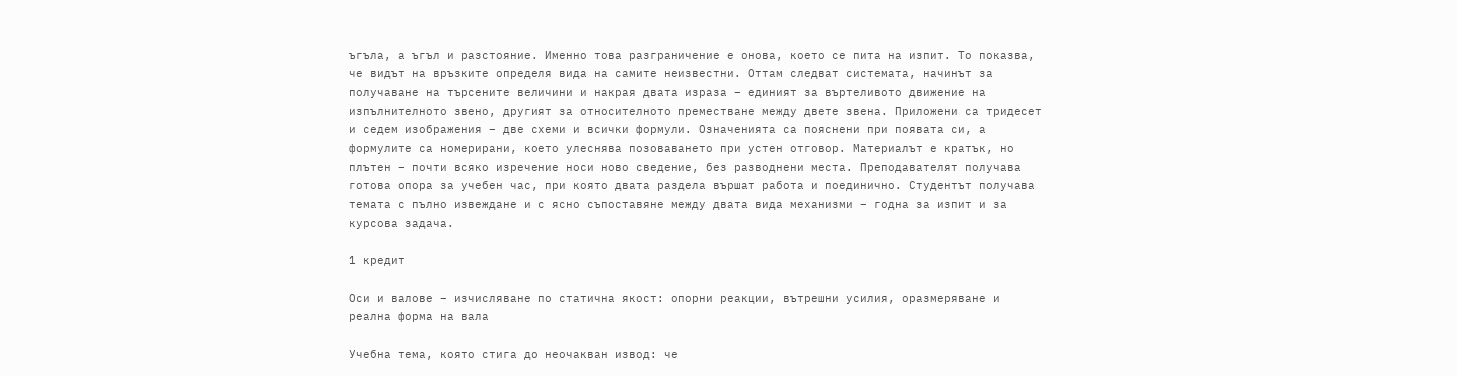ъгъла, а ъгъл и разстояние. Именно това разграничение е онова, което се пита на изпит. То показва, че видът на връзките определя вида на самите неизвестни. Оттам следват системата, начинът за получаване на търсените величини и накрая двата израза – единият за въртеливото движение на изпълнителното звено, другият за относителното преместване между двете звена. Приложени са тридесет и седем изображения – две схеми и всички формули. Означенията са пояснени при появата си, а формулите са номерирани, което улеснява позоваването при устен отговор. Материалът е кратък, но плътен – почти всяко изречение носи ново сведение, без разводнени места. Преподавателят получава готова опора за учебен час, при която двата раздела вършат работа и поединично. Студентът получава темата с пълно извеждане и с ясно съпоставяне между двата вида механизми – годна за изпит и за курсова задача.

1 кредит

Оси и валове – изчисляване по статична якост: опорни реакции, вътрешни усилия, оразмеряване и реална форма на вала

Учебна тема, която стига до неочакван извод: че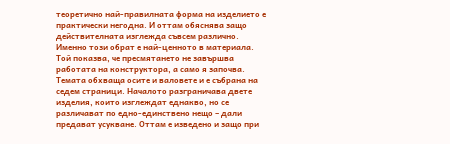теоретично най-правилната форма на изделието е практически негодна. И оттам обяснява защо действителната изглежда съвсем различно. Именно този обрат е най-ценното в материала. Той показва, че пресмятането не завършва работата на конструктора, а само я започва. Темата обхваща осите и валовете и е събрана на седем страници. Началото разграничава двете изделия, които изглеждат еднакво, но се различават по едно-единствено нещо – дали предават усукване. Оттам е изведено и защо при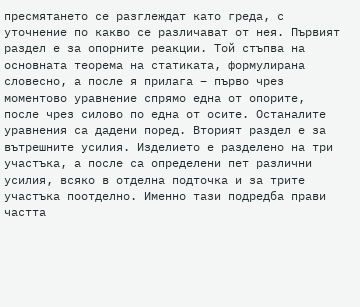пресмятането се разглеждат като греда, с уточнение по какво се различават от нея. Първият раздел е за опорните реакции. Той стъпва на основната теорема на статиката, формулирана словесно, а после я прилага – първо чрез моментово уравнение спрямо една от опорите, после чрез силово по една от осите. Останалите уравнения са дадени поред. Вторият раздел е за вътрешните усилия. Изделието е разделено на три участъка, а после са определени пет различни усилия, всяко в отделна подточка и за трите участъка поотделно. Именно тази подредба прави частта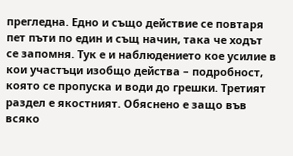прегледна. Едно и също действие се повтаря пет пъти по един и същ начин, така че ходът се запомня. Тук е и наблюдението кое усилие в кои участъци изобщо действа – подробност, която се пропуска и води до грешки. Третият раздел е якостният. Обяснено е защо във всяко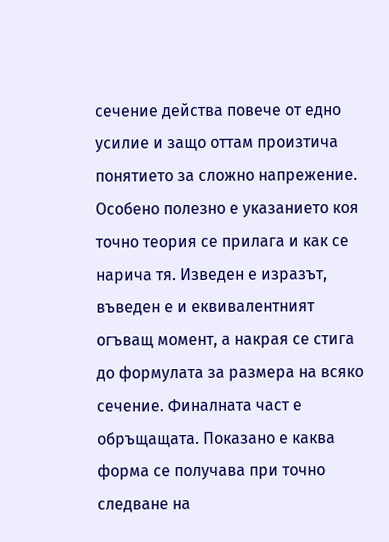сечение действа повече от едно усилие и защо оттам произтича понятието за сложно напрежение. Особено полезно е указанието коя точно теория се прилага и как се нарича тя. Изведен е изразът, въведен е и еквивалентният огъващ момент, а накрая се стига до формулата за размера на всяко сечение. Финалната част е обръщащата. Показано е каква форма се получава при точно следване на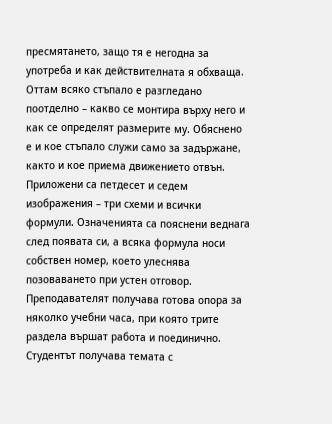пресмятането, защо тя е негодна за употреба и как действителната я обхваща. Оттам всяко стъпало е разгледано поотделно – какво се монтира върху него и как се определят размерите му. Обяснено е и кое стъпало служи само за задържане, както и кое приема движението отвън. Приложени са петдесет и седем изображения – три схеми и всички формули. Означенията са пояснени веднага след появата си, а всяка формула носи собствен номер, което улеснява позоваването при устен отговор. Преподавателят получава готова опора за няколко учебни часа, при която трите раздела вършат работа и поединично. Студентът получава темата с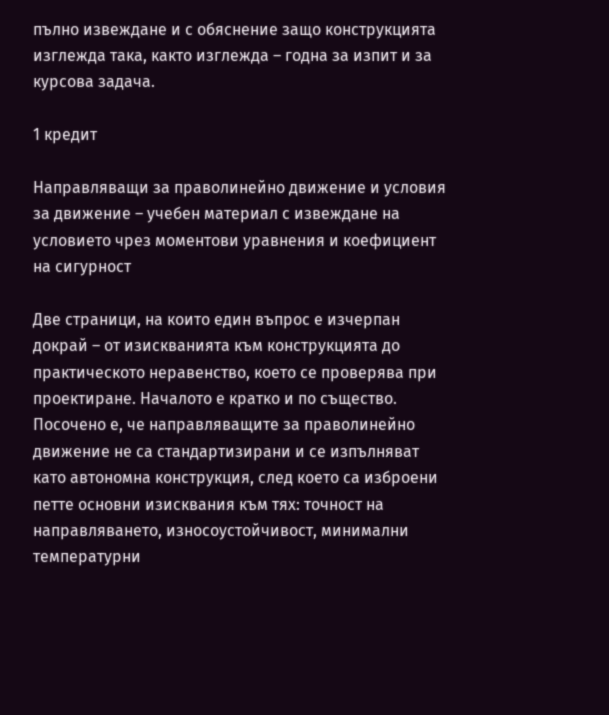пълно извеждане и с обяснение защо конструкцията изглежда така, както изглежда – годна за изпит и за курсова задача.

1 кредит

Направляващи за праволинейно движение и условия за движение – учебен материал с извеждане на условието чрез моментови уравнения и коефициент на сигурност

Две страници, на които един въпрос е изчерпан докрай – от изискванията към конструкцията до практическото неравенство, което се проверява при проектиране. Началото е кратко и по същество. Посочено е, че направляващите за праволинейно движение не са стандартизирани и се изпълняват като автономна конструкция, след което са изброени петте основни изисквания към тях: точност на направляването, износоустойчивост, минимални температурни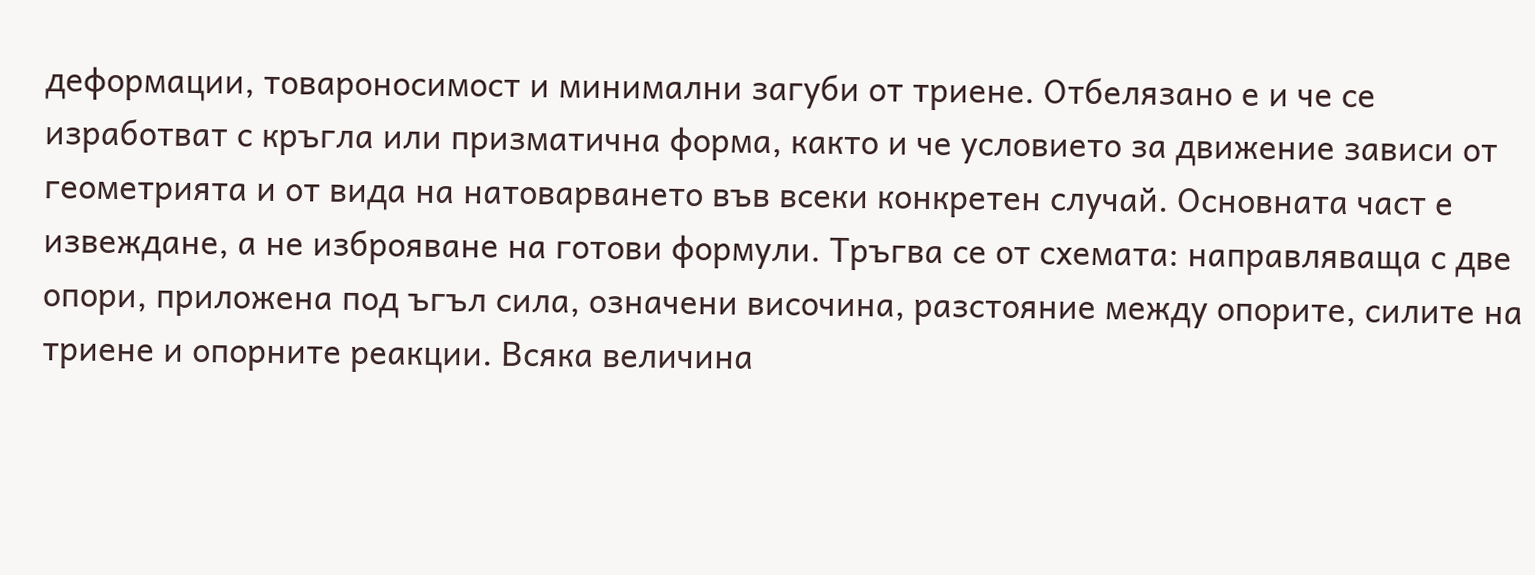деформации, товароносимост и минимални загуби от триене. Отбелязано е и че се изработват с кръгла или призматична форма, както и че условието за движение зависи от геометрията и от вида на натоварването във всеки конкретен случай. Основната част е извеждане, а не изброяване на готови формули. Тръгва се от схемата: направляваща с две опори, приложена под ъгъл сила, означени височина, разстояние между опорите, силите на триене и опорните реакции. Всяка величина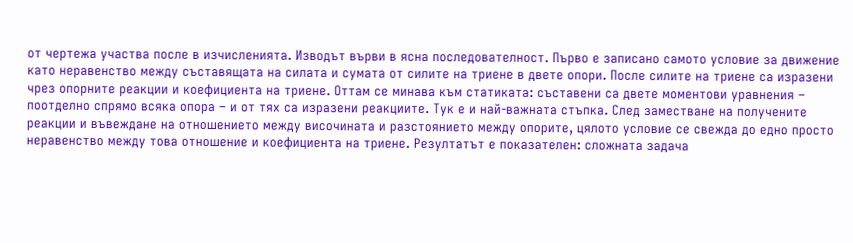от чертежа участва после в изчисленията. Изводът върви в ясна последователност. Първо е записано самото условие за движение като неравенство между съставящата на силата и сумата от силите на триене в двете опори. После силите на триене са изразени чрез опорните реакции и коефициента на триене. Оттам се минава към статиката: съставени са двете моментови уравнения – поотделно спрямо всяка опора – и от тях са изразени реакциите. Тук е и най-важната стъпка. След заместване на получените реакции и въвеждане на отношението между височината и разстоянието между опорите, цялото условие се свежда до едно просто неравенство между това отношение и коефициента на триене. Резултатът е показателен: сложната задача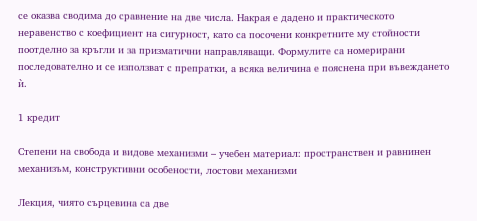се оказва сводима до сравнение на две числа. Накрая е дадено и практическото неравенство с коефициент на сигурност, като са посочени конкретните му стойности поотделно за кръгли и за призматични направляващи. Формулите са номерирани последователно и се използват с препратки, а всяка величина е пояснена при въвеждането ѝ.

1 кредит

Степени на свобода и видове механизми – учебен материал: пространствен и равнинен механизъм, конструктивни особености, лостови механизми

Лекция, чиято сърцевина са две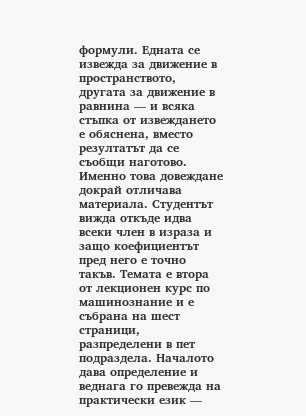формули. Едната се извежда за движение в пространството, другата за движение в равнина — и всяка стъпка от извеждането е обяснена, вместо резултатът да се съобщи наготово. Именно това довеждане докрай отличава материала. Студентът вижда откъде идва всеки член в израза и защо коефициентът пред него е точно такъв. Темата е втора от лекционен курс по машинознание и е събрана на шест страници, разпределени в пет подраздела. Началото дава определение и веднага го превежда на практически език —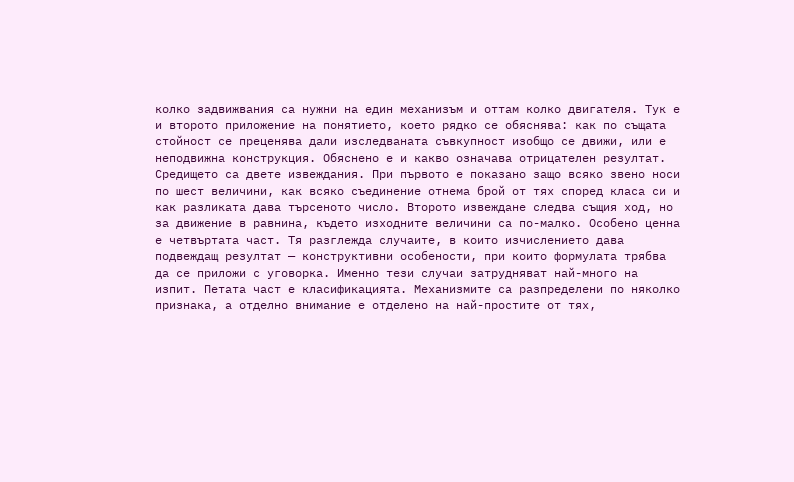колко задвижвания са нужни на един механизъм и оттам колко двигателя. Тук е и второто приложение на понятието, което рядко се обяснява: как по същата стойност се преценява дали изследваната съвкупност изобщо се движи, или е неподвижна конструкция. Обяснено е и какво означава отрицателен резултат. Средището са двете извеждания. При първото е показано защо всяко звено носи по шест величини, как всяко съединение отнема брой от тях според класа си и как разликата дава търсеното число. Второто извеждане следва същия ход, но за движение в равнина, където изходните величини са по-малко. Особено ценна е четвъртата част. Тя разглежда случаите, в които изчислението дава подвеждащ резултат — конструктивни особености, при които формулата трябва да се приложи с уговорка. Именно тези случаи затрудняват най-много на изпит. Петата част е класификацията. Механизмите са разпределени по няколко признака, а отделно внимание е отделено на най-простите от тях,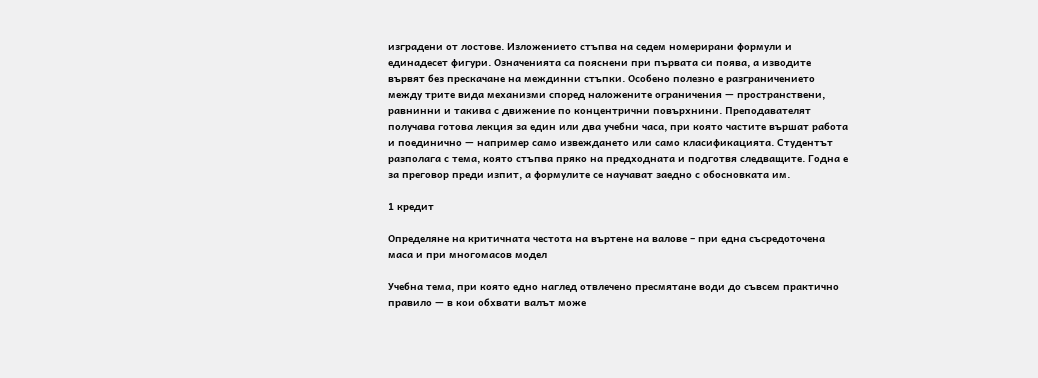изградени от лостове. Изложението стъпва на седем номерирани формули и единадесет фигури. Означенията са пояснени при първата си поява, а изводите вървят без прескачане на междинни стъпки. Особено полезно е разграничението между трите вида механизми според наложените ограничения — пространствени, равнинни и такива с движение по концентрични повърхнини. Преподавателят получава готова лекция за един или два учебни часа, при която частите вършат работа и поединично — например само извеждането или само класификацията. Студентът разполага с тема, която стъпва пряко на предходната и подготвя следващите. Годна е за преговор преди изпит, а формулите се научават заедно с обосновката им.

1 кредит

Определяне на критичната честота на въртене на валове – при една съсредоточена маса и при многомасов модел

Учебна тема, при която едно наглед отвлечено пресмятане води до съвсем практично правило — в кои обхвати валът може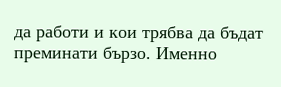да работи и кои трябва да бъдат преминати бързо. Именно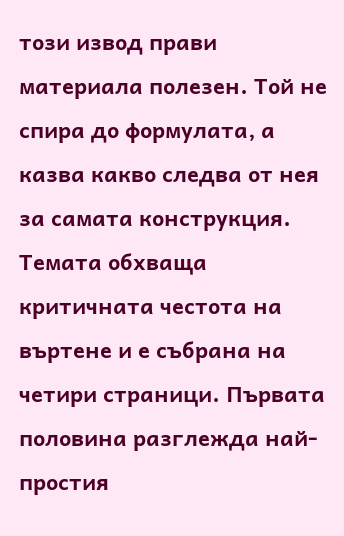този извод прави материала полезен. Той не спира до формулата, а казва какво следва от нея за самата конструкция. Темата обхваща критичната честота на въртене и е събрана на четири страници. Първата половина разглежда най-простия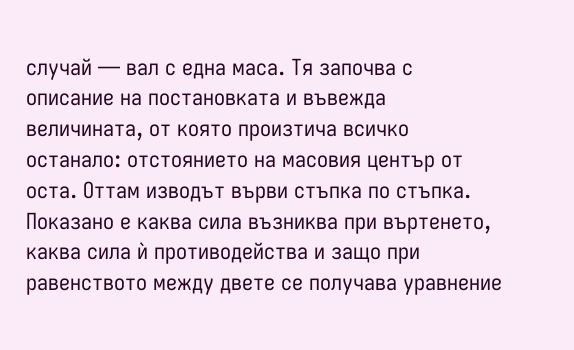случай — вал с една маса. Тя започва с описание на постановката и въвежда величината, от която произтича всичко останало: отстоянието на масовия център от оста. Оттам изводът върви стъпка по стъпка. Показано е каква сила възниква при въртенето, каква сила ѝ противодейства и защо при равенството между двете се получава уравнение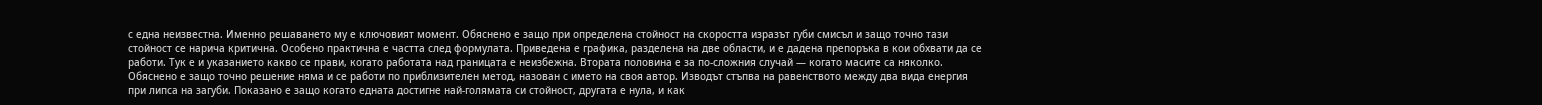с една неизвестна. Именно решаването му е ключовият момент. Обяснено е защо при определена стойност на скоростта изразът губи смисъл и защо точно тази стойност се нарича критична. Особено практична е частта след формулата. Приведена е графика, разделена на две области, и е дадена препоръка в кои обхвати да се работи. Тук е и указанието какво се прави, когато работата над границата е неизбежна. Втората половина е за по-сложния случай — когато масите са няколко. Обяснено е защо точно решение няма и се работи по приблизителен метод, назован с името на своя автор. Изводът стъпва на равенството между два вида енергия при липса на загуби. Показано е защо когато едната достигне най-голямата си стойност, другата е нула, и как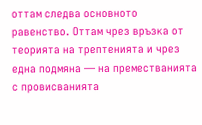оттам следва основното равенство. Оттам чрез връзка от теорията на трептенията и чрез една подмяна — на преместванията с провисванията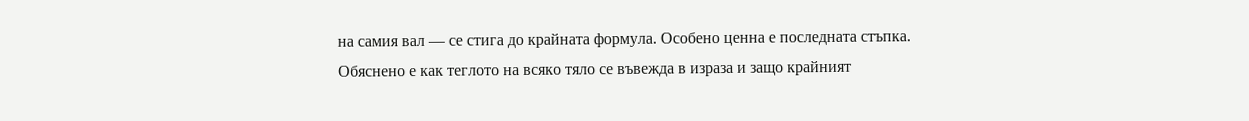на самия вал — се стига до крайната формула. Особено ценна е последната стъпка. Обяснено е как теглото на всяко тяло се въвежда в израза и защо крайният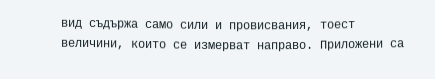вид съдържа само сили и провисвания, тоест величини, които се измерват направо. Приложени са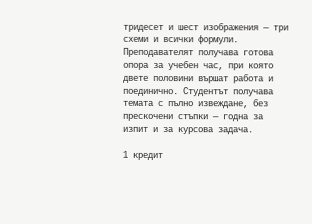тридесет и шест изображения — три схеми и всички формули. Преподавателят получава готова опора за учебен час, при която двете половини вършат работа и поединично. Студентът получава темата с пълно извеждане, без прескочени стъпки — годна за изпит и за курсова задача.

1 кредит